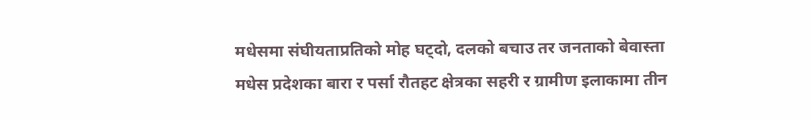मधेसमा संघीयताप्रतिको मोह घट्दो, दलको बचाउ तर जनताको बेवास्ता
मधेस प्रदेशका बारा र पर्सा रौतहट क्षेत्रका सहरी र ग्रामीण इलाकामा तीन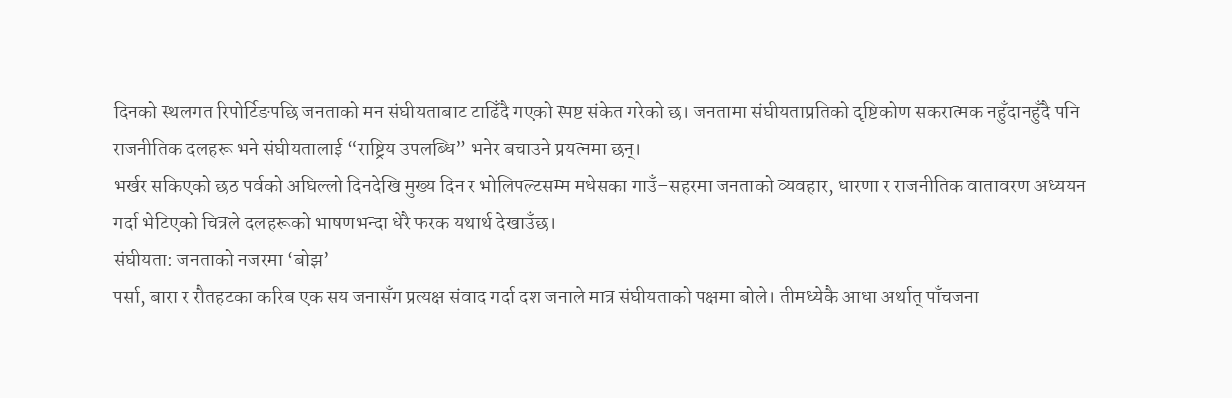दिनको स्थलगत रिपोर्टिङपछि जनताको मन संघीयताबाट टाढिँदै गएको स्पष्ट संकेत गरेको छ। जनतामा संघीयताप्रतिको दृष्टिकोण सकरात्मक नहुँदानहुँदै पनि राजनीतिक दलहरू भने संघीयतालाई “राष्ट्रिय उपलब्धि” भनेर बचाउने प्रयत्नमा छन्।
भर्खर सकिएको छठ पर्वको अघिल्लो दिनदेखि मुख्य दिन र भोलिपल्टसम्म मधेसका गाउँ–सहरमा जनताको व्यवहार, धारणा र राजनीतिक वातावरण अध्ययन गर्दा भेटिएको चित्रले दलहरूको भाषणभन्दा धेरै फरक यथार्थ देखाउँछ।
संघीयता: जनताको नजरमा ‘बोझ’
पर्सा, बारा र रौतहटका करिब एक सय जनासँग प्रत्यक्ष संवाद गर्दा दश जनाले मात्र संघीयताको पक्षमा बोले। तीमध्येकै आधा अर्थात् पाँचजना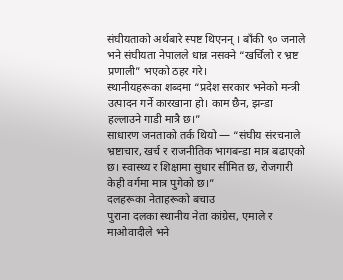संघीयताको अर्थबारे स्पष्ट थिएनन् । बाँकी ९० जनाले भने संघीयता नेपालले धान्न नसक्ने “खर्चिलो र भ्रष्ट प्रणाली” भएको ठहर गरे।
स्थानीयहरूका शब्दमा “प्रदेश सरकार भनेको मन्त्री उत्पादन गर्ने कारखाना हो। काम छैन, झन्डा हल्लाउने गाडी मात्रै छ।”
साधारण जनताको तर्क थियो — “संघीय संरचनाले भ्रष्टाचार, खर्च र राजनीतिक भागबन्डा मात्र बढाएको छ। स्वास्थ्य र शिक्षामा सुधार सीमित छ, रोजगारी केही वर्गमा मात्र पुगेको छ।”
दलहरूका नेताहरूको बचाउ
पुराना दलका स्थानीय नेता कांग्रेस, एमाले र माओवादीले भने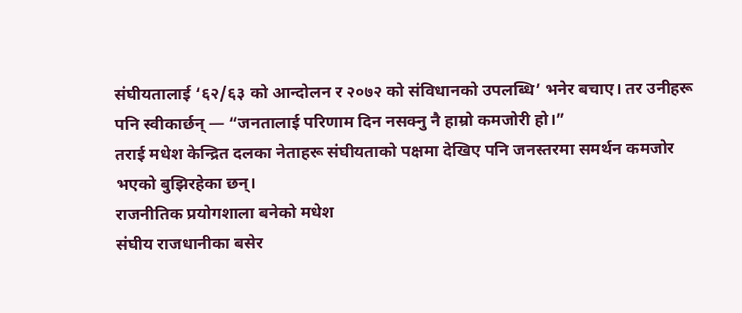संघीयतालाई ‘६२/६३ को आन्दोलन र २०७२ को संविधानको उपलब्धि’ भनेर बचाए। तर उनीहरू पनि स्वीकार्छन् — “जनतालाई परिणाम दिन नसक्नु नै हाम्रो कमजोरी हो।”
तराई मधेश केन्द्रित दलका नेताहरू संघीयताको पक्षमा देखिए पनि जनस्तरमा समर्थन कमजोर भएको बुझिरहेका छन्।
राजनीतिक प्रयोगशाला बनेको मधेश
संघीय राजधानीका बसेर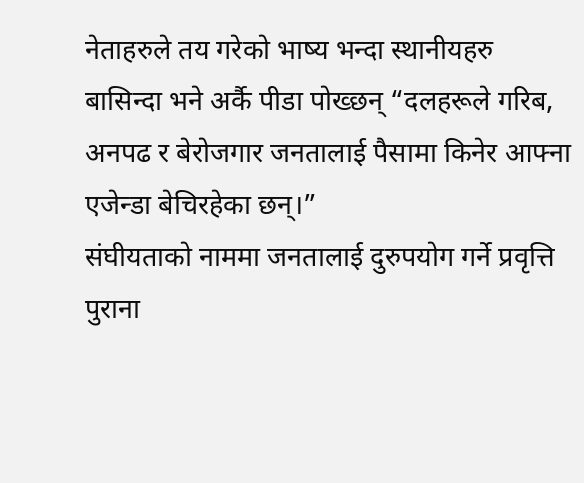नेताहरुले तय गरेको भाष्य भन्दा स्थानीयहरु बासिन्दा भने अर्कै पीडा पोख्छन् “दलहरूले गरिब, अनपढ र बेरोजगार जनतालाई पैसामा किनेर आफ्ना एजेन्डा बेचिरहेका छन्।”
संघीयताको नाममा जनतालाई दुरुपयोग गर्ने प्रवृत्ति पुराना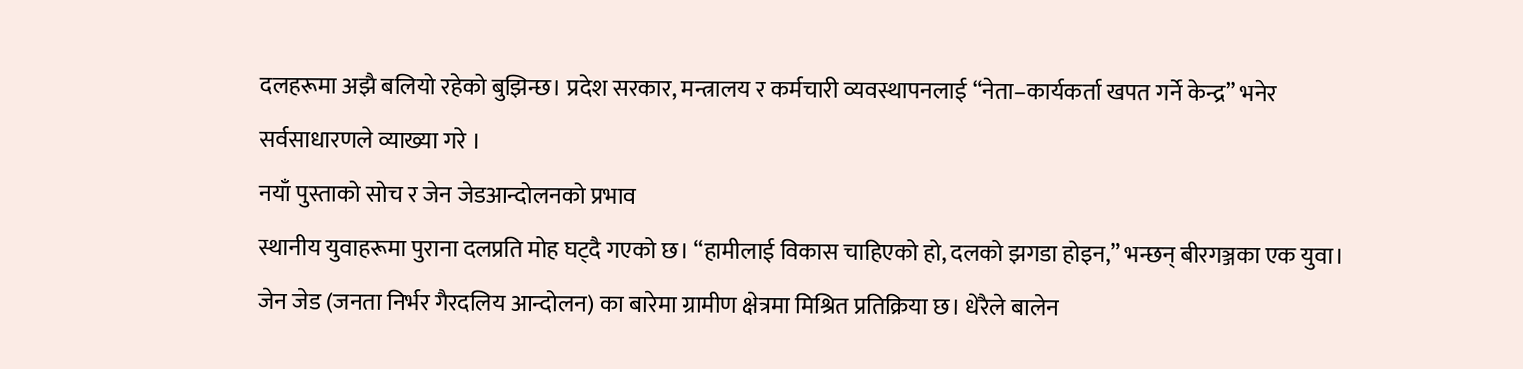दलहरूमा अझै बलियो रहेको बुझिन्छ। प्रदेश सरकार, मन्त्रालय र कर्मचारी व्यवस्थापनलाई “नेता–कार्यकर्ता खपत गर्ने केन्द्र” भनेर सर्वसाधारणले व्याख्या गरे ।
नयाँ पुस्ताको सोच र जेन जेडआन्दोलनको प्रभाव
स्थानीय युवाहरूमा पुराना दलप्रति मोह घट्दै गएको छ। “हामीलाई विकास चाहिएको हो, दलको झगडा होइन,” भन्छन् बीरगञ्जका एक युवा।
जेन जेड (जनता निर्भर गैरदलिय आन्दोलन) का बारेमा ग्रामीण क्षेत्रमा मिश्रित प्रतिक्रिया छ। धेरैले बालेन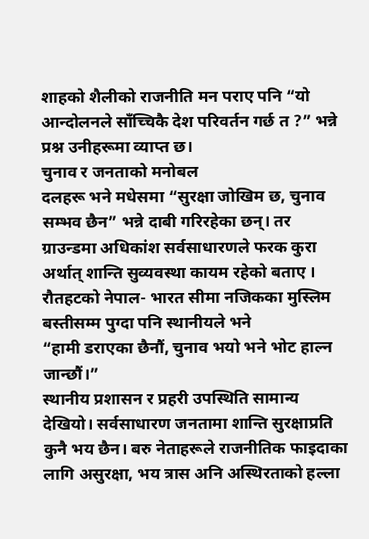शाहको शैलीको राजनीति मन पराए पनि “यो आन्दोलनले साँच्चिकै देश परिवर्तन गर्छ त ?” भन्ने प्रश्न उनीहरूमा व्याप्त छ।
चुनाव र जनताको मनोबल
दलहरू भने मधेसमा “सुरक्षा जोखिम छ, चुनाव सम्भव छैन” भन्ने दाबी गरिरहेका छन्। तर ग्राउन्डमा अधिकांश सर्वसाधारणले फरक कुरा अर्थात् शान्ति सुव्यवस्था कायम रहेको बताए ।
रौतहटको नेपाल- भारत सीमा नजिकका मुस्लिम बस्तीसम्म पुग्दा पनि स्थानीयले भने
“हामी डराएका छैनौं, चुनाव भयो भने भोट हाल्न जान्छौं।”
स्थानीय प्रशासन र प्रहरी उपस्थिति सामान्य देखियो। सर्वसाधारण जनतामा शान्ति सुरक्षाप्रति कुनै भय छैन। बरु नेताहरूले राजनीतिक फाइदाका लागि असुरक्षा, भय त्रास अनि अस्थिरताको हल्ला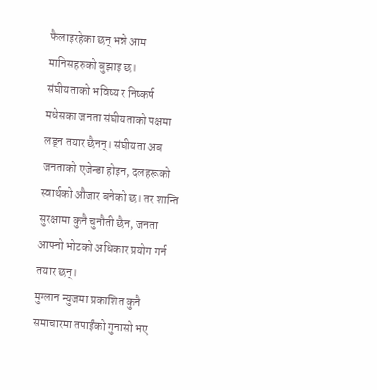फैलाइरहेका छन् भन्ने आम मानिसहरुको बुझाइ छ।
संघीयताको भविष्य र निष्कर्ष
मधेसका जनता संघीयताको पक्षमा लड्न तयार छैनन्। संघीयता अब जनताको एजेन्डा होइन, दलहरूको स्वार्थको औजार बनेको छ। तर शान्ति सुरक्षामा कुनै चुनौती छैन, जनता आफ्नो भोटको अधिकार प्रयोग गर्न तयार छन्।
मुग्लान न्युजमा प्रकाशित कुनै समाचारमा तपाईंको गुनासो भए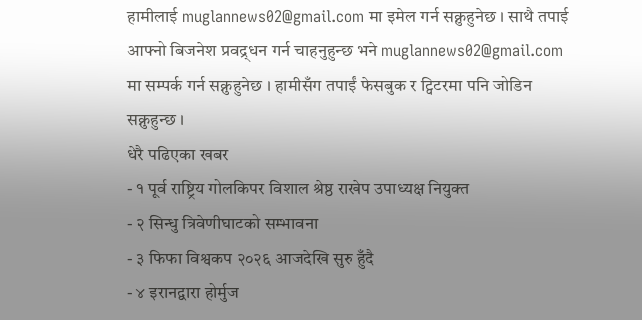हामीलाई muglannews02@gmail.com मा इमेल गर्न सक्नुहुनेछ । साथै तपाई आफ्नो बिजनेश प्रवद्र्धन गर्न चाहनुहुन्छ भने muglannews02@gmail.com मा सम्पर्क गर्न सक्नुहुनेछ । हामीसँग तपाईं फेसबुक र ट्विटरमा पनि जोडिन सक्नुहुन्छ ।
धेरै पढिएका खबर
- १ पूर्व राष्ट्रिय गोलकिपर विशाल श्रेष्ठ राखेप उपाध्यक्ष नियुक्त
- २ सिन्धु त्रिवेणीघाटको सम्भावना
- ३ फिफा विश्वकप २०२६ आजदेखि सुरु हुँदै
- ४ इरानद्वारा होर्मुज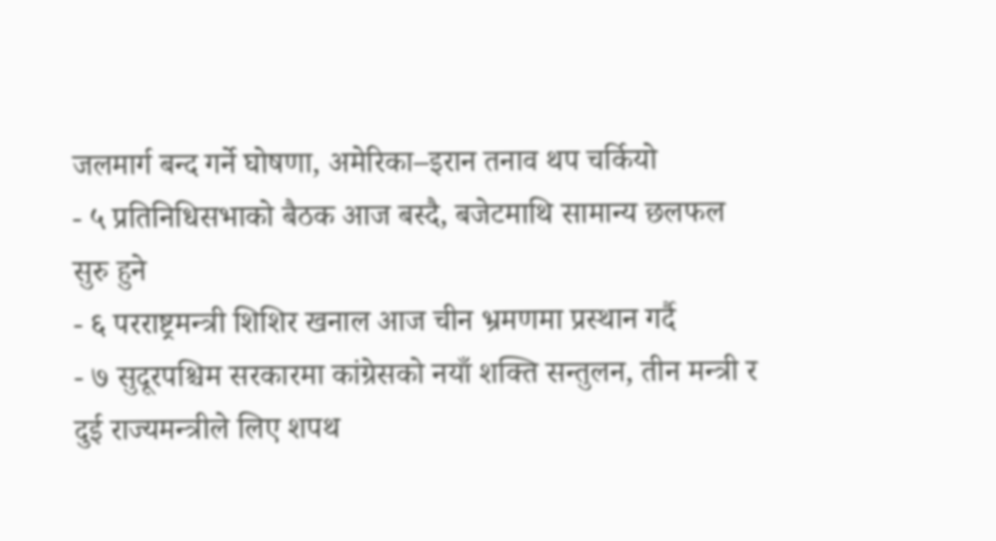जलमार्ग बन्द गर्ने घोषणा, अमेरिका–इरान तनाव थप चर्कियो
- ५ प्रतिनिधिसभाको बैठक आज बस्दै, बजेटमाथि सामान्य छलफल सुरु हुने
- ६ परराष्ट्रमन्त्री शिशिर खनाल आज चीन भ्रमणमा प्रस्थान गर्दै
- ७ सुदूरपश्चिम सरकारमा कांग्रेसको नयाँ शक्ति सन्तुलन, तीन मन्त्री र दुई राज्यमन्त्रीले लिए शपथ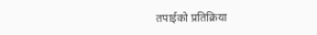तपाईको प्रतिक्रिया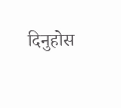दिनुहोस